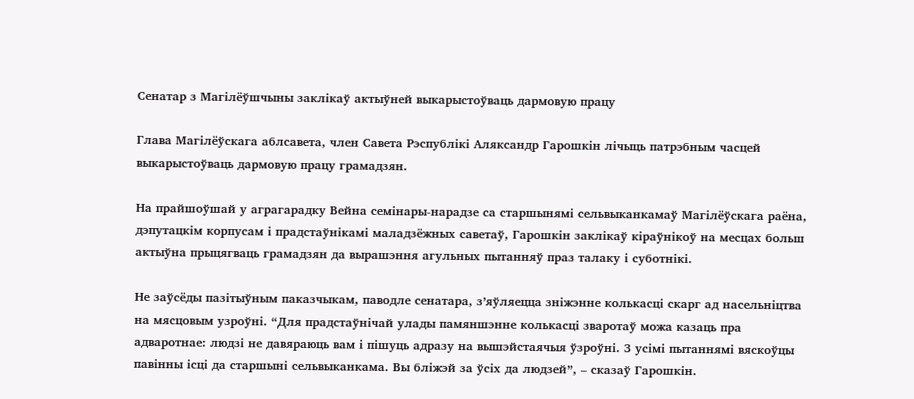Сенатар з Магілёўшчыны заклікаў актыўней выкарыстоўваць дармовую працу

Глава Магілёўскага аблсавета, член Савета Рэспублікі Аляксандр Гарошкін лічыць патрэбным часцей выкарыстоўваць дармовую працу грамадзян.

На прайшоўшай у аграгарадку Вейна семінары-нарадзе са старшынямі сельвыканкамаў Магілёўскага раёна, дэпутацкім корпусам і прадстаўнікамі маладзёжных саветаў, Гарошкін заклікаў кіраўнікоў на месцах больш актыўна прыцягваць грамадзян да вырашэння агульных пытанняў праз талаку і суботнікі.

Не заўсёды пазітыўным паказчыкам, паводле сенатара, з’яўляецца зніжэнне колькасці скарг ад насельніцтва на мясцовым узроўні. “Для прадстаўнічай улады памяншэнне колькасці зваротаў можа казаць пра адваротнае: людзі не давяраюць вам і пішуць адразу на вышэйстаячыя ўзроўні. З усімі пытаннямі вяскоўцы павінны ісці да старшыні сельвыканкама. Вы бліжэй за ўсіх да людзей”, – сказаў Гарошкін.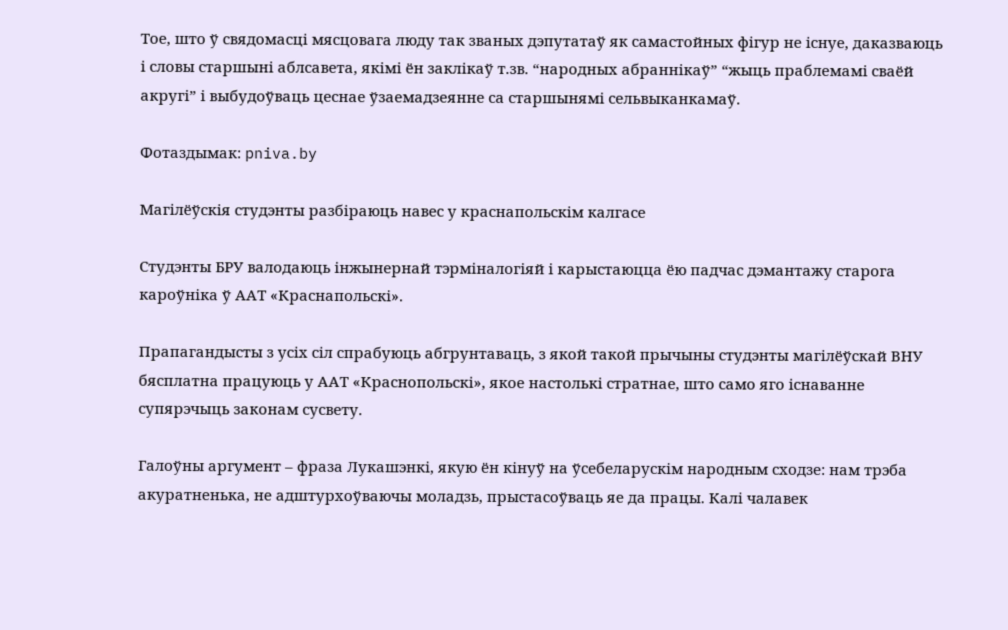Тое, што ў свядомасці мясцовага люду так званых дэпутатаў як самастойных фігур не існуе, даказваюць і словы старшыні аблсавета, якімі ён заклікаў т.зв. “народных абраннікаў” “жыць праблемамі сваёй акругі” і выбудоўваць цеснае ўзаемадзеянне са старшынямі сельвыканкамаў.

Фотаздымак: pniva.by

Магілёўскія студэнты разбіраюць навес у краснапольскім калгасе

Студэнты БРУ валодаюць інжынернай тэрміналогіяй і карыстаюцца ёю падчас дэмантажу старога кароўніка ў ААТ «Краснапольскі».

Прапагандысты з усіх сіл спрабуюць абгрунтаваць, з якой такой прычыны студэнты магілёўскай ВНУ бясплатна працуюць у ААТ «Краснопольскі», якое настолькі стратнае, што само яго існаванне супярэчыць законам сусвету.

Галоўны аргумент – фраза Лукашэнкі, якую ён кінуў на ўсебеларускім народным сходзе: нам трэба акуратненька, не адштурхоўваючы моладзь, прыстасоўваць яе да працы. Калі чалавек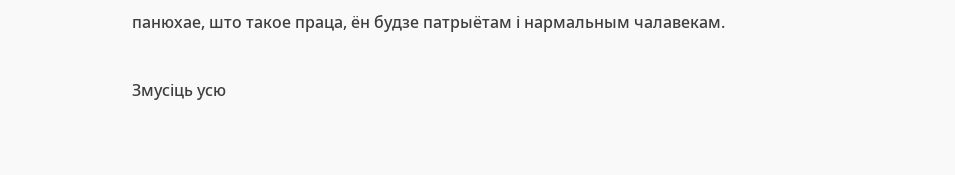панюхае, што такое праца, ён будзе патрыётам і нармальным чалавекам.

Змусіць усю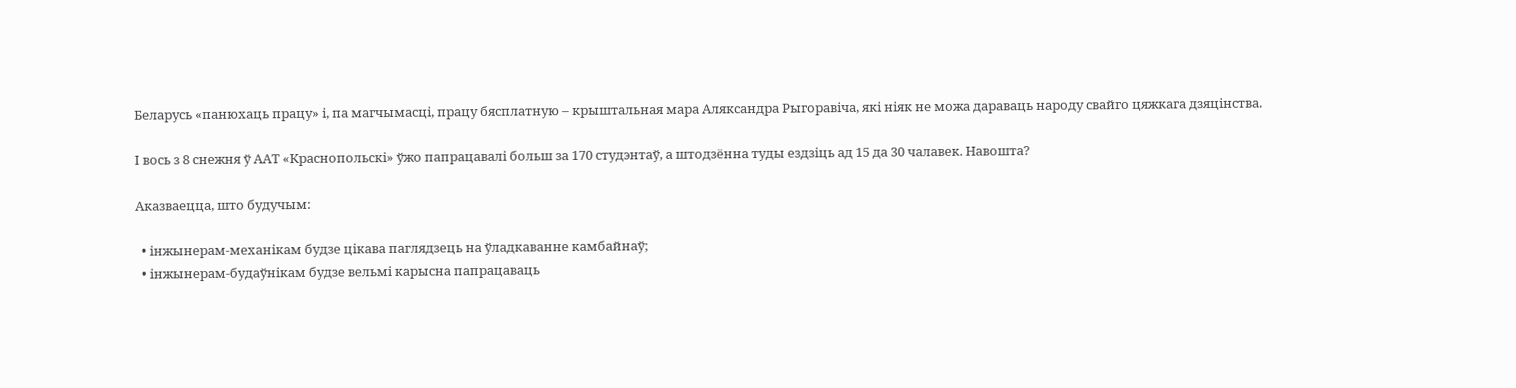Беларусь «панюхаць працу» і, па магчымасці, працу бясплатную – крыштальная мара Аляксандра Рыгоравіча, які ніяк не можа дараваць народу свайго цяжкага дзяцінства.

І вось з 8 снежня ў ААТ «Краснопольскі» ўжо папрацавалі больш за 170 студэнтаў, а штодзённа туды ездзіць ад 15 да 30 чалавек. Навошта?

Аказваецца, што будучым:

  • інжынерам-механікам будзе цікава паглядзець на ўладкаванне камбайнаў;
  • інжынерам-будаўнікам будзе вельмі карысна папрацаваць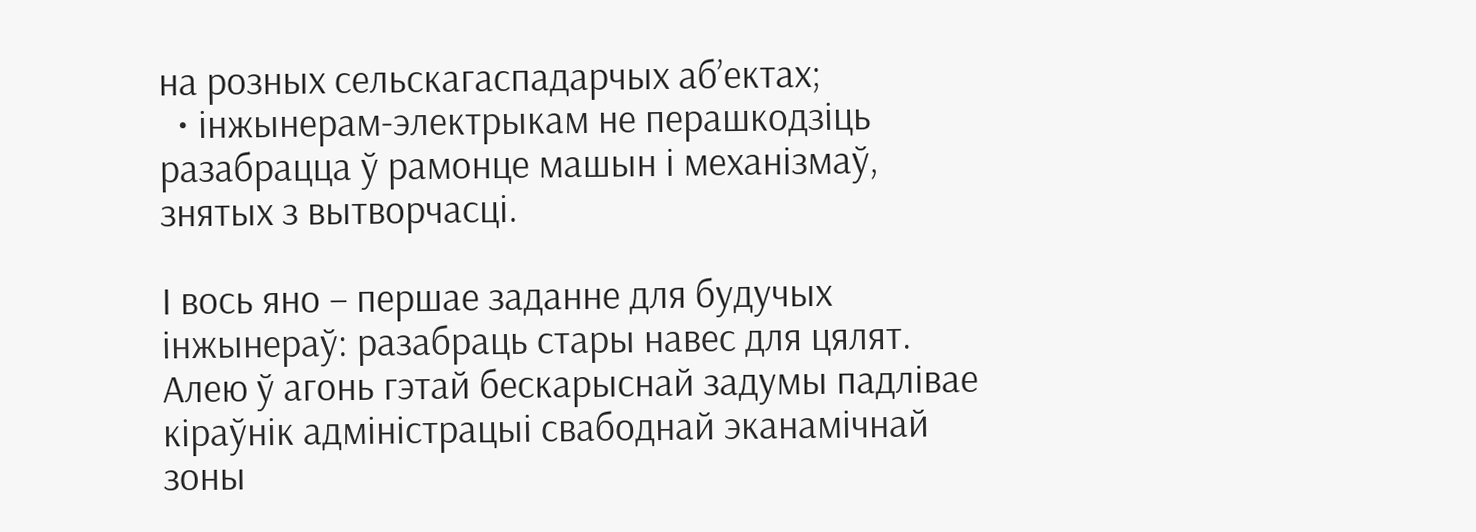на розных сельскагаспадарчых аб’ектах;
  • інжынерам-электрыкам не перашкодзіць разабрацца ў рамонце машын і механізмаў, знятых з вытворчасці.

І вось яно – першае заданне для будучых інжынераў: разабраць стары навес для цялят. Алею ў агонь гэтай бескарыснай задумы падлівае кіраўнік адміністрацыі свабоднай эканамічнай зоны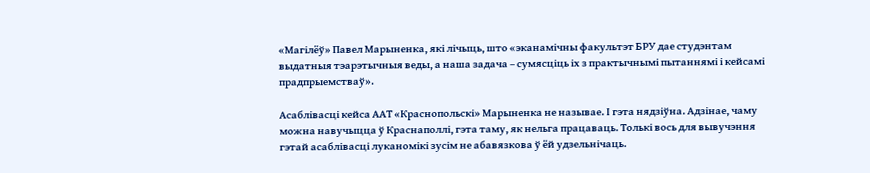«Магілёў» Павел Марыненка, які лічыць, што «эканамічны факультэт БРУ дае студэнтам выдатныя тэарэтычныя веды, а наша задача – сумясціць іх з практычнымі пытаннямі і кейсамі прадпрыемстваў».

Асаблівасці кейса ААТ «Краснопольскі» Марыненка не называе. І гэта нядзіўна. Адзінае, чаму можна навучыцца ў Краснаполлі, гэта таму, як нельга працаваць. Толькі вось для вывучэння гэтай асаблівасці луканомікі зусім не абавязкова ў ёй удзельнічаць.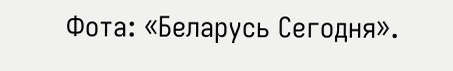Фота: «Беларусь Сегодня».